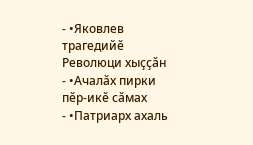- •Яковлев трагедийӗ Революци хыҫҫӑн
- •Ачалӑх пирки пӗр-икӗ сӑмах
- •Патриарх ахаль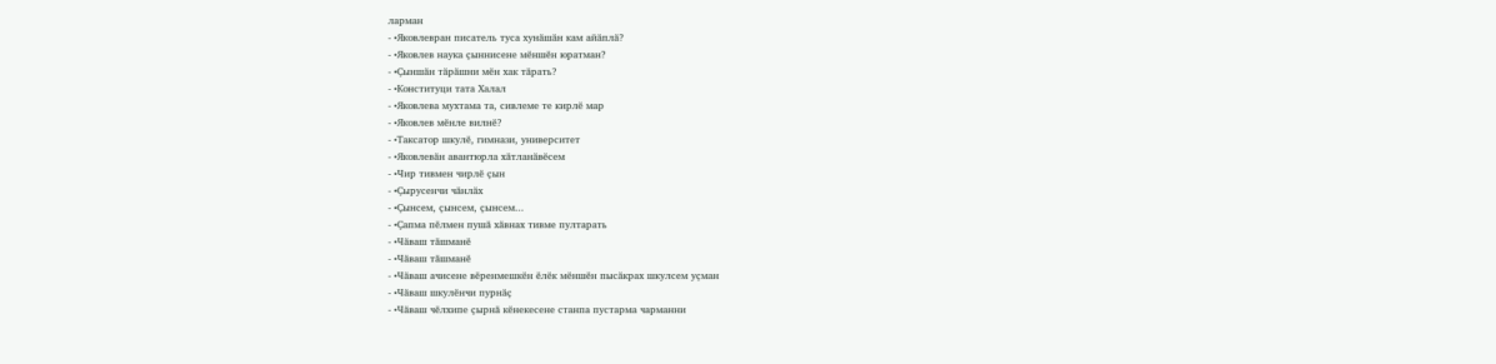ларман
- •Яковлевран писатель туса хунӑшӑн кам айӑплӑ?
- •Яковлев наука ҫыннисене мӗншӗн юратман?
- •Ҫыншӑн тӑрӑшни мӗн хак тӑрать?
- •Конституци тата Халал
- •Яковлева мухтама та, сивлеме те кирлӗ мар
- •Яковлев мӗнле вилнӗ?
- •Таксатор шкулӗ, гимнази, университет
- •Яковлевӑн авантюрла хӑтланӑвӗсем
- •Чир тивмен чирлӗ ҫын
- •Ҫырусенчи чӑнлӑх
- •Ҫынсем, ҫынсем, ҫынсем...
- •Ҫапма пӗлмен пушӑ хӑвнах тивме пултарать
- •Чӑваш тӑшманӗ
- •Чӑваш тӑшманӗ
- •Чӑваш ачисене вӗренмешкӗн ӗлӗк мӗншӗн пысӑкрах шкулсем уҫман
- •Чӑваш шкулӗнчи пурнӑҫ
- •Чӑваш чӗлхипе ҫырнӑ кӗнекесене станпа пустарма чарманни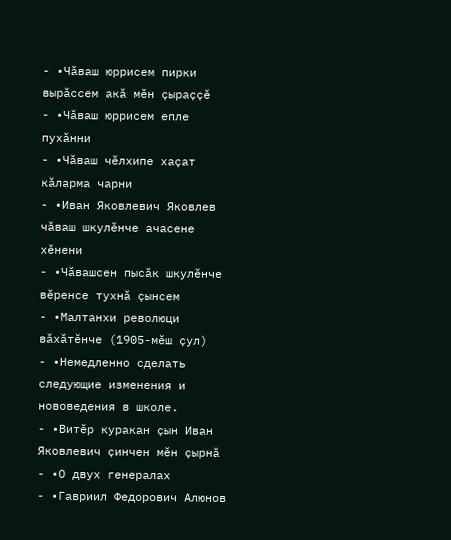- •Чӑваш юррисем пирки вырӑссем акӑ мӗн ҫыраҫҫӗ
- •Чӑваш юррисем епле пухӑнни
- •Чӑваш чӗлхипе хаҫат кӑларма чарни
- •Иван Яковлевич Яковлев чӑваш шкулӗнче ачасене хӗнени
- •Чӑвашсен пысӑк шкулӗнче вӗренсе тухнӑ ҫынсем
- •Малтанхи революци вӑхӑтӗнче (1905-мӗш ҫул)
- •Немедленно сделать следующие изменения и нововедения в школе.
- •Витӗр куракан ҫын Иван Яковлевич ҫинчен мӗн ҫырнӑ
- •О двух генералах
- •Гавриил Федорович Алюнов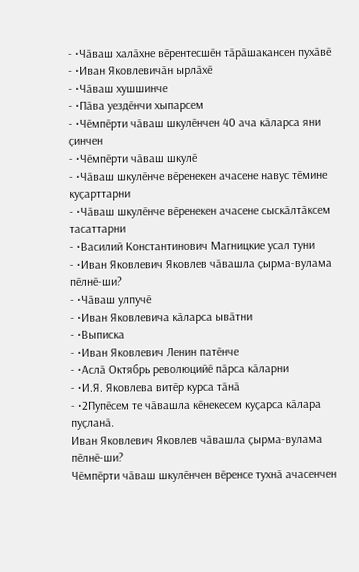- •Чӑваш халӑхне вӗрентесшӗн тӑрӑшакансен пухӑвӗ
- •Иван Яковлевичӑн ырлӑхӗ
- •Чӑваш хушшинче
- •Пӑва уездӗнчи хыпарсем
- •Чӗмпӗрти чӑваш шкулӗнчен 40 ача кӑларса яни ҫинчен
- •Чӗмпӗрти чӑваш шкулӗ
- •Чӑваш шкулӗнче вӗренекен ачасене навус тӗмине куҫарттарни
- •Чӑваш шкулӗнче вӗренекен ачасене сыскӑлтӑксем тасаттарни
- •Василий Константинович Магницкие усал туни
- •Иван Яковлевич Яковлев чӑвашла ҫырма-вулама пӗлнӗ-ши?
- •Чӑваш улпучӗ
- •Иван Яковлевича кӑларса ывӑтни
- •Выписка
- •Иван Яковлевич Ленин патӗнче
- •Аслӑ Октябрь революцийӗ пӑрса кӑларни
- •И.Я. Яковлева витӗр курса тӑнӑ
- •2Пупӗсем те чӑвашла кӗнекесем куҫарса кӑлара пуҫланӑ.
Иван Яковлевич Яковлев чӑвашла ҫырма-вулама пӗлнӗ-ши?
Чӗмпӗрти чӑваш шкулӗнчен вӗренсе тухнӑ ачасенчен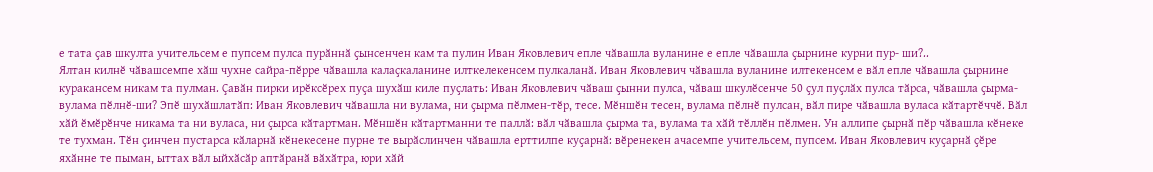е тата ҫав шкулта учительсем е пупсем пулса пурӑннӑ ҫынсенчен кам та пулин Иван Яковлевич епле чӑвашла вуланине е епле чӑвашла ҫырнине курни пур- ши?..
Ялтан килнӗ чӑвашсемпе хӑш чухне сайра-пӗрре чӑвашла калаҫкаланине илткелекенсем пулкаланӑ. Иван Яковлевич чӑвашла вуланине илтекенсем е вӑл епле чӑвашла ҫырнине куракансем никам та пулман. Ҫавӑн пирки ирӗксӗрех пуҫа шухӑш киле пуҫлать: Иван Яковлевич чӑваш ҫынни пулса, чӑваш шкулӗсенче 50 ҫул пуҫлӑх пулса тӑрса, чӑвашла ҫырма-вулама пӗлнӗ-ши? Эпӗ шухӑшлатӑп: Иван Яковлевич чӑвашла ни вулама, ни ҫырма пӗлмен-тӗр, тесе. Мӗншӗн тесен, вулама пӗлнӗ пулсан, вӑл пире чӑвашла вуласа кӑтартӗччӗ. Вӑл хӑй ӗмӗрӗнче никама та ни вуласа, ни ҫырса кӑтартман. Мӗншӗн кӑтартманни те паллӑ: вӑл чӑвашла ҫырма та, вулама та хӑй тӗллӗн пӗлмен. Ун аллипе ҫырнӑ пӗр чӑвашла кӗнеке те тухман. Тӗн ҫинчен пустарса кӑларнӑ кӗнекесене пурне те вырӑслинчен чӑвашла ерттилпе куҫарнӑ: вӗренекен ачасемпе учительсем, пупсем. Иван Яковлевич куҫарнӑ ҫӗре яхӑнне те пыман, ыттах вӑл ыйхӑсӑр аптӑранӑ вӑхӑтра, юри хӑй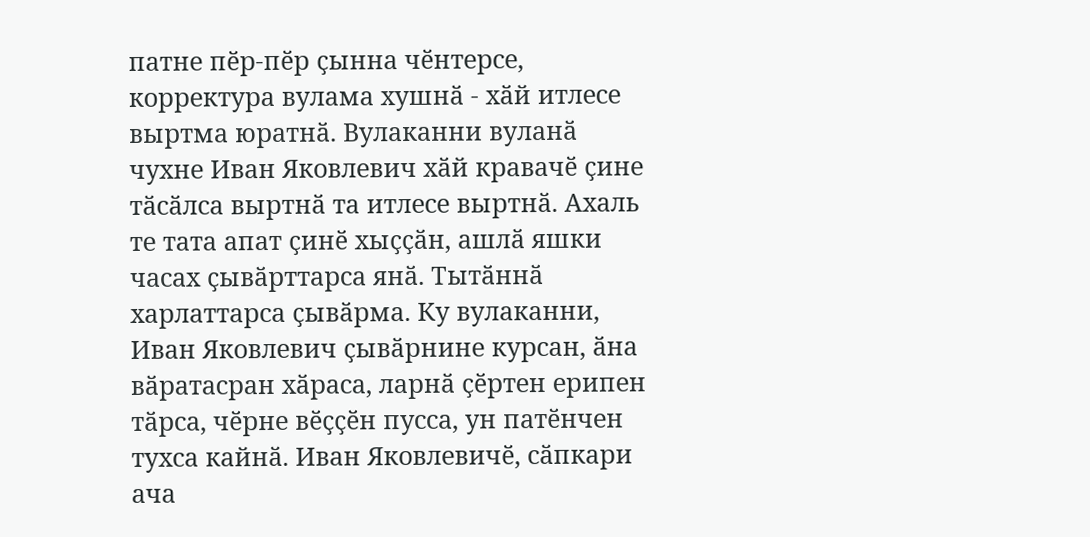патне пӗр-пӗр ҫынна чӗнтерсе, корректура вулама хушнӑ - хӑй итлесе выртма юратнӑ. Вулаканни вуланӑ чухне Иван Яковлевич хӑй кравачӗ ҫине тӑсӑлса выртнӑ та итлесе выртнӑ. Ахаль те тата апат ҫинӗ хыҫҫӑн, ашлӑ яшки часах ҫывӑрттарса янӑ. Тытӑннӑ харлаттарса ҫывӑрма. Ку вулаканни, Иван Яковлевич ҫывӑрнине курсан, ӑна вӑратасран хӑраса, ларнӑ ҫӗртен ерипен тӑрса, чӗрне вӗҫҫӗн пусса, ун патӗнчен тухса кайнӑ. Иван Яковлевичӗ, сӑпкари ача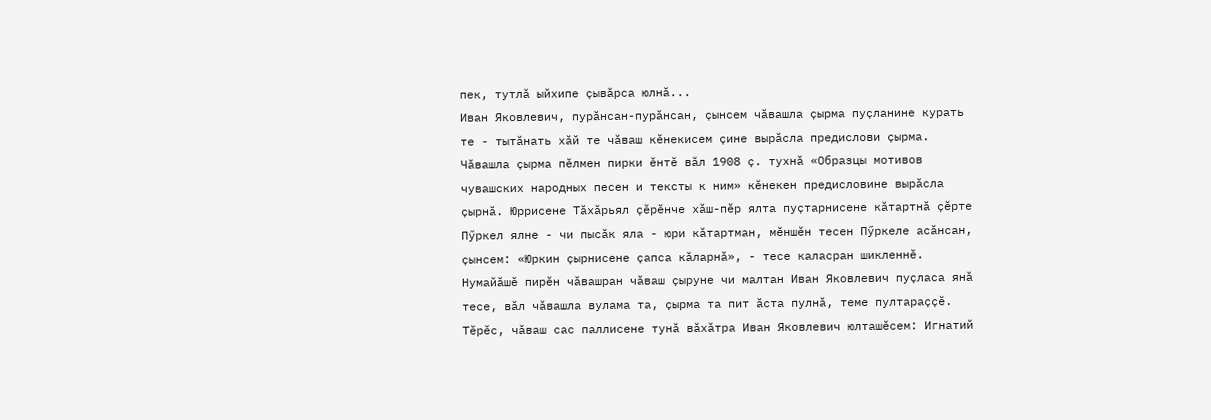пек, тутлӑ ыйхипе ҫывӑрса юлнӑ...
Иван Яковлевич, пурӑнсан-пурӑнсан, ҫынсем чӑвашла ҫырма пуҫланине курать те - тытӑнать хӑй те чӑваш кӗнекисем ҫине вырӑсла предислови ҫырма. Чӑвашла ҫырма пӗлмен пирки ӗнтӗ вӑл 1908 ҫ. тухнӑ «Образцы мотивов чувашских народных песен и тексты к ним» кӗнекен предисловине вырӑсла ҫырнӑ. Юррисене Тӑхӑрьял ҫӗрӗнче хӑш-пӗр ялта пуҫтарнисене кӑтартнӑ ҫӗрте Пӳркел ялне - чи пысӑк яла - юри кӑтартман, мӗншӗн тесен Пӳркеле асӑнсан, ҫынсем: «Юркин ҫырнисене ҫапса кӑларнӑ», - тесе каласран шикленнӗ.
Нумайӑшӗ пирӗн чӑвашран чӑваш ҫыруне чи малтан Иван Яковлевич пуҫласа янӑ тесе, вӑл чӑвашла вулама та, ҫырма та пит ӑста пулнӑ, теме пултараҫҫӗ. Тӗрӗс, чӑваш сас паллисене тунӑ вӑхӑтра Иван Яковлевич юлташӗсем: Игнатий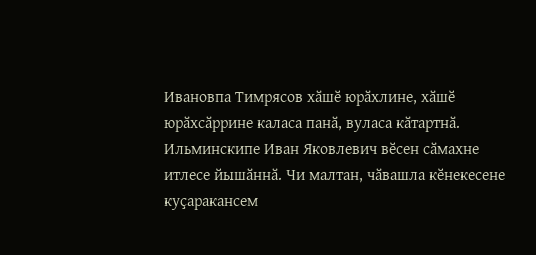Ивановпа Тимрясов хӑшӗ юрӑхлине, хӑшӗ юрӑхсӑррине каласа панӑ, вуласа кӑтартнӑ. Ильминскипе Иван Яковлевич вӗсен сӑмахне итлесе йышӑннӑ. Чи малтан, чӑвашла кӗнекесене куҫаракансем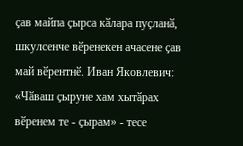ҫав майпа ҫырса кӑлара пуҫланӑ, шкулсенче вӗренекен ачасене ҫав май вӗрентнӗ. Иван Яковлевич: «Чӑваш ҫыруне хам хытӑрах вӗренем те - ҫырам» - тесе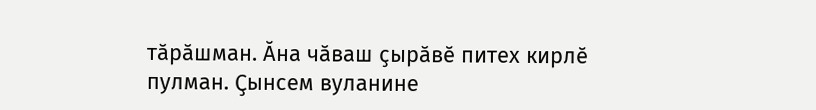тӑрӑшман. Ӑна чӑваш ҫырӑвӗ питех кирлӗ пулман. Ҫынсем вуланине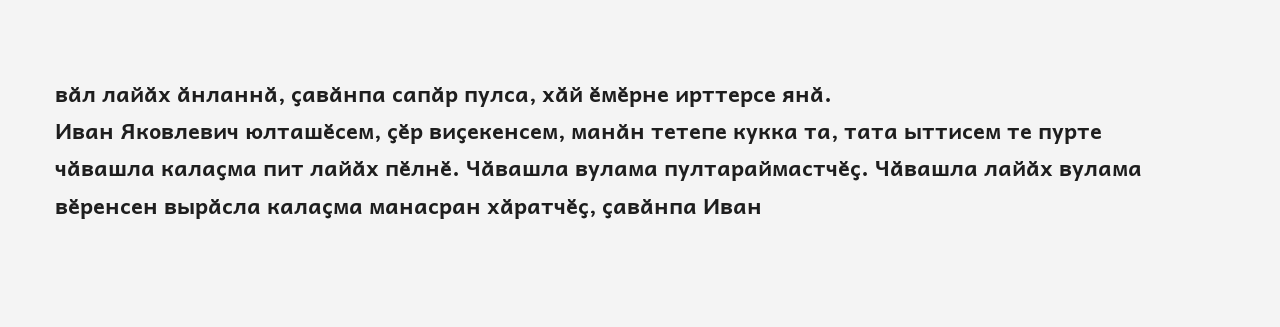вӑл лайӑх ӑнланнӑ, ҫавӑнпа сапӑр пулса, хӑй ӗмӗрне ирттерсе янӑ.
Иван Яковлевич юлташӗсем, ҫӗр виҫекенсем, манӑн тетепе кукка та, тата ыттисем те пурте чӑвашла калаҫма пит лайӑх пӗлнӗ. Чӑвашла вулама пултараймастчӗҫ. Чӑвашла лайӑх вулама вӗренсен вырӑсла калаҫма манасран хӑратчӗҫ, ҫавӑнпа Иван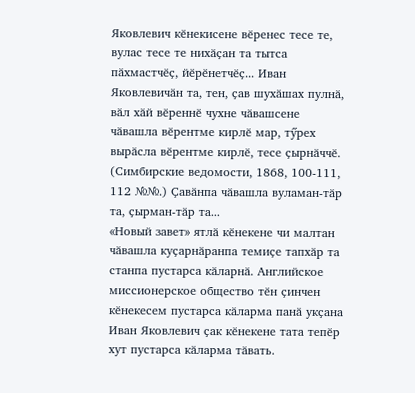Яковлевич кӗнекисене вӗренес тесе те, вулас тесе те нихӑҫан та тытса пӑхмастчӗҫ, йӗрӗнетчӗҫ... Иван Яковлевичӑн та, тен, ҫав шухӑшах пулнӑ, вӑл хӑй вӗреннӗ чухне чӑвашсене чӑвашла вӗрентме кирлӗ мар, тӳрех вырӑсла вӗрентме кирлӗ, тесе ҫырнӑччӗ. (Симбирские ведомости, 1868, 100-111, 112 №№.) Ҫавӑнпа чӑвашла вуламан-тӑр та, ҫырман-тӑр та...
«Новый завет» ятлӑ кӗнекене чи малтан чӑвашла куҫарнӑранпа темиҫе тапхӑр та станпа пустарса кӑларнӑ. Английское миссионерское общество тӗн ҫинчен кӗнекесем пустарса кӑларма панӑ укҫана Иван Яковлевич ҫак кӗнекене тата тепӗр хут пустарса кӑларма тӑвать.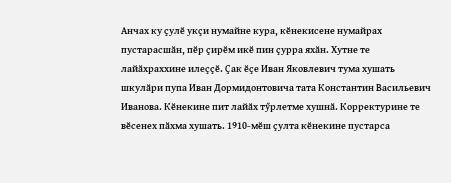Анчах ку ҫулӗ укҫи нумайне кура, кӗнекисене нумайрах пустарасшӑн, пӗр ҫирӗм икӗ пин ҫурра яхӑн. Хутне те лайӑхраххине илеҫҫӗ. Ҫак ӗҫе Иван Яковлевич тума хушать шкулӑри пупа Иван Дормидонтовича тата Константин Васильевич Иванова. Кӗнекине пит лайӑх тӳрлетме хушнӑ. Корректурине те вӗсенех пӑхма хушать. 1910-мӗш ҫулта кӗнекине пустарса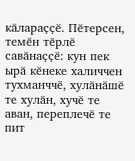кӑлараҫҫӗ. Пӗтерсен, темӗн тӗрлӗ савӑнаҫҫӗ: кун пек ырӑ кӗнеке халиччен тухманччӗ, хулӑнӑшӗ те хулӑн, хучӗ те аван, переплечӗ те пит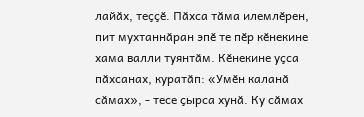лайӑх, теҫҫӗ. Пӑхса тӑма илемлӗрен, пит мухтаннӑран эпӗ те пӗр кӗнекине хама валли туянтӑм. Кӗнекине уҫса пӑхсанах, куратӑп: «Умӗн каланӑ сӑмах», - тесе ҫырса хунӑ. Ку сӑмах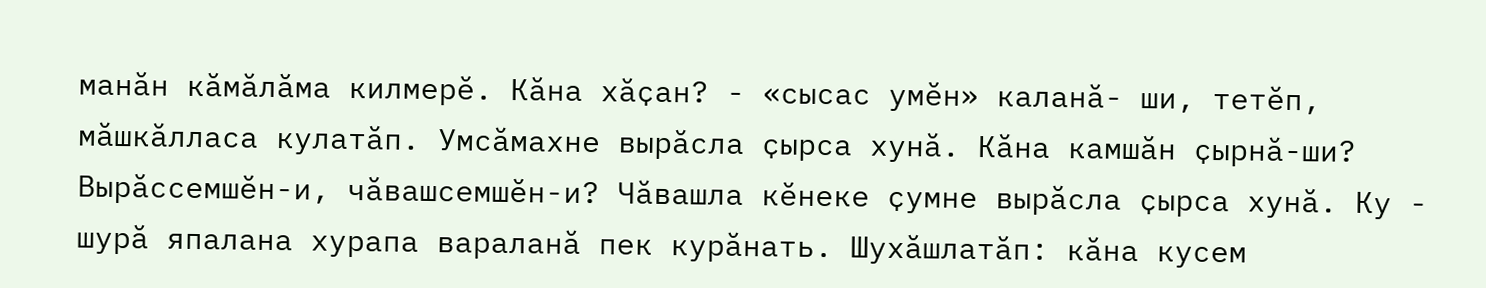манӑн кӑмӑлӑма килмерӗ. Кӑна хӑҫан? - «сысас умӗн» каланӑ- ши, тетӗп, мӑшкӑлласа кулатӑп. Умсӑмахне вырӑсла ҫырса хунӑ. Кӑна камшӑн ҫырнӑ-ши? Вырӑссемшӗн-и, чӑвашсемшӗн-и? Чӑвашла кӗнеке ҫумне вырӑсла ҫырса хунӑ. Ку - шурӑ япалана хурапа вараланӑ пек курӑнать. Шухӑшлатӑп: кӑна кусем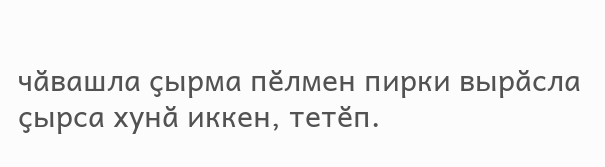чӑвашла ҫырма пӗлмен пирки вырӑсла ҫырса хунӑ иккен, тетӗп.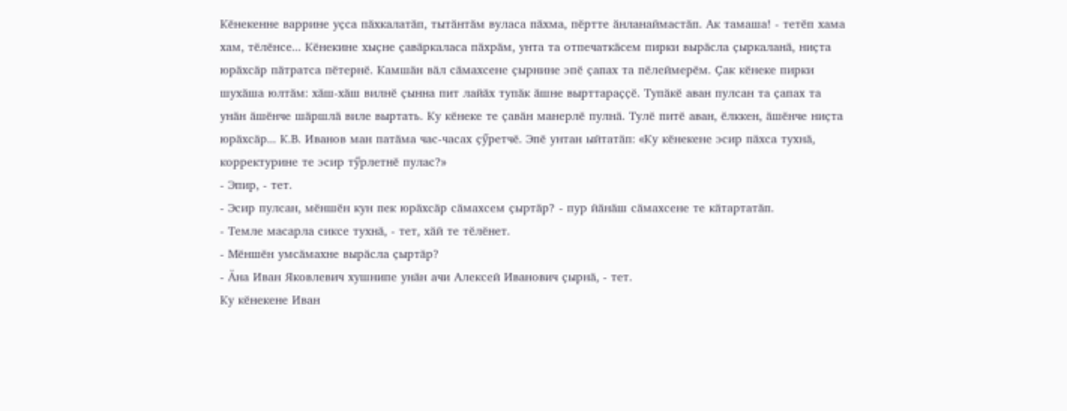Кӗнекенне варрине уҫса пӑхкалатӑп, тытӑнтӑм вуласа пӑхма, пӗртте ӑнланаймастӑп. Ак тамаша! - тетӗп хама хам, тӗлӗнсе... Кӗнекине хыҫне ҫавӑркаласа пӑхрӑм, унта та отпечаткӑсем пирки вырӑсла ҫыркаланӑ, ниҫта юрӑхсӑр пӑтратса пӗтернӗ. Камшӑн вӑл сӑмахсене ҫырнине эпӗ ҫапах та пӗлеймерӗм. Ҫак кӗнеке пирки шухӑша юлтӑм: хӑш-хӑш вилнӗ ҫынна пит лайӑх тупӑк ӑшне вырттараҫҫӗ. Тупӑкӗ аван пулсан та ҫапах та унӑн ӑшӗнче шӑршлӑ виле выртать. Ку кӗнеке те ҫавӑн манерлӗ пулнӑ. Тулӗ питӗ аван, ӗлккен, ӑшӗнче ниҫта юрӑхсӑр... К.В. Иванов ман патӑма час-часах ҫӳретчӗ. Эпӗ унтан ыйтатӑп: «Ку кӗнекене эсир пӑхса тухнӑ, корректурине те эсир тӳрлетнӗ пулас?»
- Эпир, - тет.
- Эсир пулсан, мӗншӗн кун пек юрӑхсӑр сӑмахсем ҫыртӑр? - пур йӑнӑш сӑмахсене те кӑтартатӑп.
- Темле масарла сиксе тухнӑ, - тет, хӑй те тӗлӗнет.
- Мӗншӗн умсӑмахне вырӑсла ҫыртӑр?
- Ӑна Иван Яковлевич хушнипе унӑн ачи Алексей Иванович ҫырнӑ, - тет.
Ку кӗнекене Иван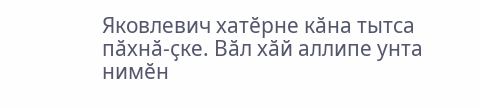Яковлевич хатӗрне кӑна тытса пӑхнӑ-ҫке. Вӑл хӑй аллипе унта нимӗн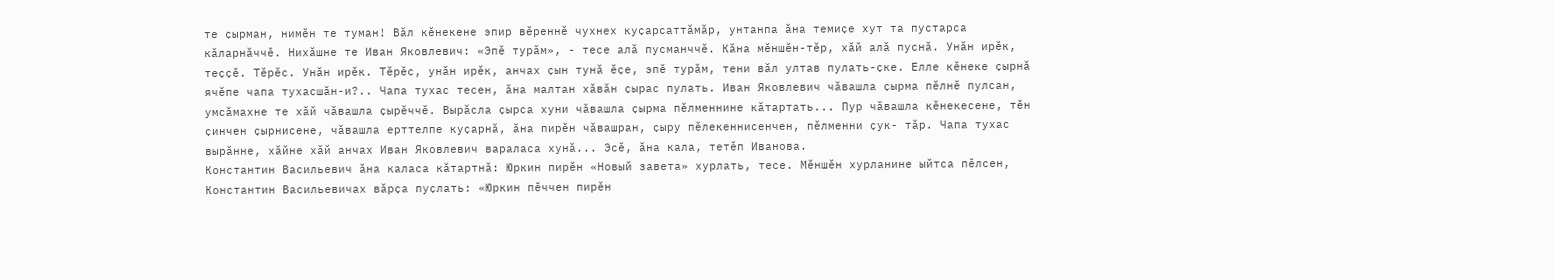те ҫырман, нимӗн те туман! Вӑл кӗнекене эпир вӗреннӗ чухнех куҫарсаттӑмӑр, унтанпа ӑна темиҫе хут та пустарса кӑларнӑччӗ. Нихӑшне те Иван Яковлевич: «Эпӗ турӑм», - тесе алӑ пусманччӗ. Кӑна мӗншӗн-тӗр, хӑй алӑ пуснӑ. Унӑн ирӗк, теҫҫӗ. Тӗрӗс. Унӑн ирӗк. Тӗрӗс, унӑн ирӗк, анчах ҫын тунӑ ӗҫе, эпӗ турӑм, тени вӑл ултав пулать-ҫке. Елле кӗнеке ҫырнӑ ячӗпе чапа тухасшӑн-и?.. Чапа тухас тесен, ӑна малтан хӑвӑн ҫырас пулать. Иван Яковлевич чӑвашла ҫырма пӗлнӗ пулсан, умсӑмахне те хӑй чӑвашла ҫырӗччӗ. Вырӑсла ҫырса хуни чӑвашла ҫырма пӗлменнине кӑтартать... Пур чӑвашла кӗнекесене, тӗн ҫинчен ҫырнисене, чӑвашла ерттелпе куҫарнӑ, ӑна пирӗн чӑвашран, ҫыру пӗлекеннисенчен, пӗлменни ҫук- тӑр. Чапа тухас вырӑнне, хӑйне хӑй анчах Иван Яковлевич вараласа хунӑ... Эсӗ, ӑна кала, тетӗп Иванова.
Константин Васильевич ӑна каласа кӑтартнӑ: Юркин пирӗн «Новый завета» хурлать, тесе. Мӗншӗн хурланине ыйтса пӗлсен, Константин Васильевичах вӑрҫа пуҫлать: «Юркин пӗччен пирӗн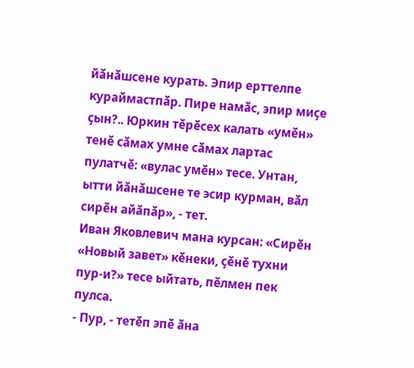йӑнӑшсене курать. Эпир ерттелпе кураймастпӑр. Пире намӑс, эпир миҫе ҫын?.. Юркин тӗрӗсех калать «умӗн» тенӗ сӑмах умне сӑмах лартас пулатчӗ: «вулас умӗн» тесе. Унтан, ытти йӑнӑшсене те эсир курман, вӑл сирӗн айӑпӑр», - тет.
Иван Яковлевич мана курсан: «Сирӗн «Новый завет» кӗнеки, ҫӗнӗ тухни пур-и?» тесе ыйтать, пӗлмен пек пулса.
- Пур, - тетӗп эпӗ ӑна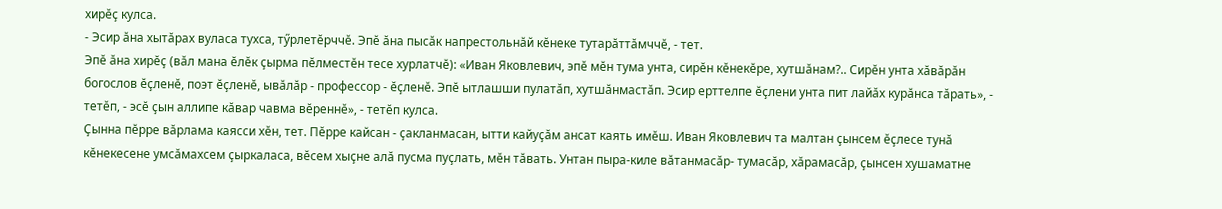хирӗҫ кулса.
- Эсир ӑна хытӑрах вуласа тухса, тӳрлетӗрччӗ. Эпӗ ӑна пысӑк напрестольнӑй кӗнеке тутарӑттӑмччӗ, - тет.
Эпӗ ӑна хирӗҫ (вӑл мана ӗлӗк ҫырма пӗлместӗн тесе хурлатчӗ): «Иван Яковлевич, эпӗ мӗн тума унта, сирӗн кӗнекӗре, хутшӑнам?.. Сирӗн унта хӑвӑрӑн богослов ӗҫленӗ, поэт ӗҫленӗ, ывӑлӑр - профессор - ӗҫленӗ. Эпӗ ытлашши пулатӑп, хутшӑнмастӑп. Эсир ерттелпе ӗҫлени унта пит лайӑх курӑнса тӑрать», - тетӗп, - эсӗ ҫын аллипе кӑвар чавма вӗреннӗ», - тетӗп кулса.
Ҫынна пӗрре вӑрлама каясси хӗн, тет. Пӗрре кайсан - ҫакланмасан, ытти кайуҫӑм ансат каять имӗш. Иван Яковлевич та малтан ҫынсем ӗҫлесе тунӑ кӗнекесене умсӑмахсем ҫыркаласа, вӗсем хыҫне алӑ пусма пуҫлать, мӗн тӑвать. Унтан пыра-киле вӑтанмасӑр- тумасӑр, хӑрамасӑр, ҫынсен хушаматне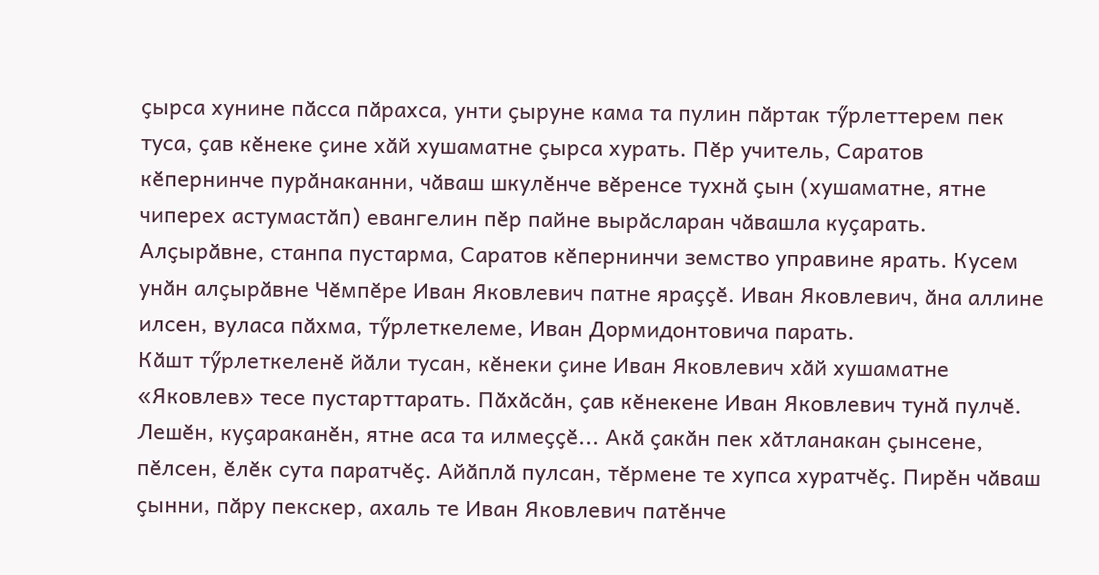ҫырса хунине пӑсса пӑрахса, унти ҫыруне кама та пулин пӑртак тӳрлеттерем пек туса, ҫав кӗнеке ҫине хӑй хушаматне ҫырса хурать. Пӗр учитель, Саратов кӗпернинче пурӑнаканни, чӑваш шкулӗнче вӗренсе тухнӑ ҫын (хушаматне, ятне чиперех астумастӑп) евангелин пӗр пайне вырӑсларан чӑвашла куҫарать. Алҫырӑвне, станпа пустарма, Саратов кӗпернинчи земство управине ярать. Кусем унӑн алҫырӑвне Чӗмпӗре Иван Яковлевич патне яраҫҫӗ. Иван Яковлевич, ӑна аллине илсен, вуласа пӑхма, тӳрлеткелеме, Иван Дормидонтовича парать.
Кӑшт тӳрлеткеленӗ йӑли тусан, кӗнеки ҫине Иван Яковлевич хӑй хушаматне «Яковлев» тесе пустарттарать. Пӑхӑсӑн, ҫав кӗнекене Иван Яковлевич тунӑ пулчӗ. Лешӗн, куҫараканӗн, ятне аса та илмеҫҫӗ... Акӑ ҫакӑн пек хӑтланакан ҫынсене, пӗлсен, ӗлӗк сута паратчӗҫ. Айӑплӑ пулсан, тӗрмене те хупса хуратчӗҫ. Пирӗн чӑваш ҫынни, пӑру пекскер, ахаль те Иван Яковлевич патӗнче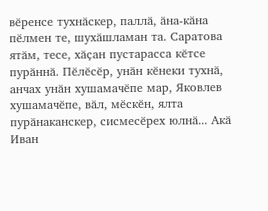вӗренсе тухнӑскер, паллӑ, ӑна-кӑна пӗлмен те, шухӑшламан та. Саратова ятӑм, тесе, хӑҫан пустарасса кӗтсе пурӑннӑ. Пӗлӗсӗр, унӑн кӗнеки тухнӑ, анчах унӑн хушамачӗпе мар, Яковлев хушамачӗпе, вӑл, мӗскӗн, ялта пурӑнаканскер, сисмесӗрех юлнӑ... Акӑ Иван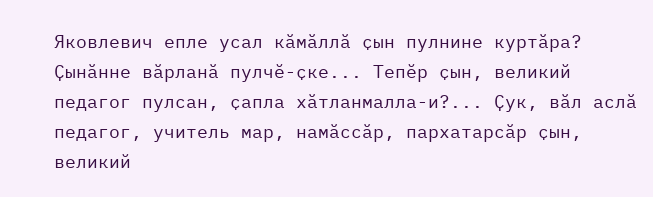Яковлевич епле усал кӑмӑллӑ ҫын пулнине куртӑра? Ҫынӑнне вӑрланӑ пулчӗ-ҫке... Тепӗр ҫын, великий педагог пулсан, ҫапла хӑтланмалла-и?... Ҫук, вӑл аслӑ педагог, учитель мар, намӑссӑр, пархатарсӑр ҫын, великий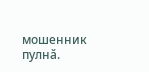мошенник пулнӑ.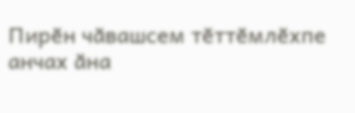Пирӗн чӑвашсем тӗттӗмлӗхпе анчах ӑна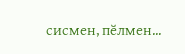сисмен, пӗлмен...